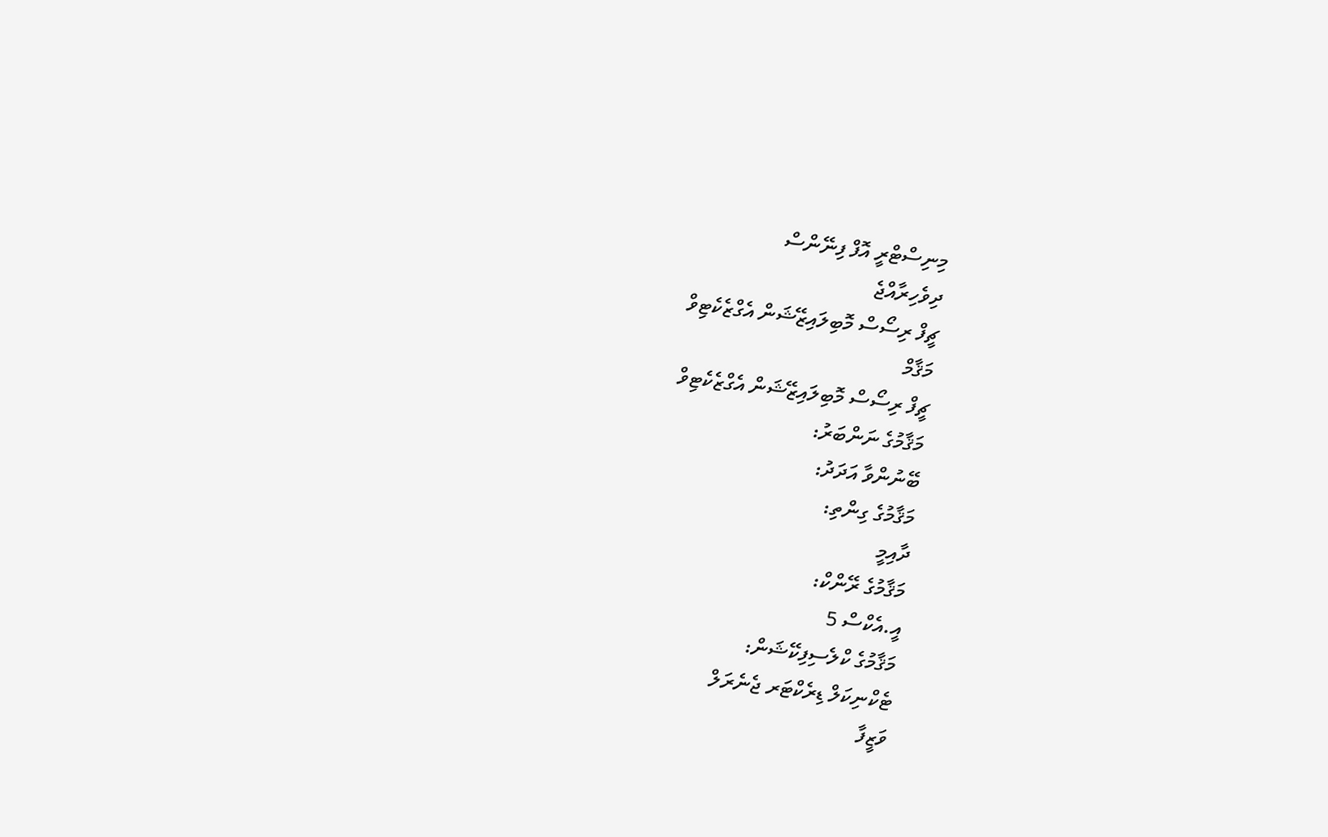މިނިސްޓްރީ އޮފް ފިނޭންސް
ދިވެހިރާއްޖެ
ޗީފް ރިސޯސް މޮބިލައިޒޭޝަން އެގްޒެކެޓިވް
މަޤާމް
ޗީފް ރިސޯސް މޮބިލައިޒޭޝަން އެގްޒެކެޓިވް
މަޤާމުގެ ނަންބަރު:
ބޭނުންވާ އަދަދު:
މަޤާމުގެ ގިންތި:
ދާއިމީ
މަޤާމުގެ ރޭންކް:
އީ.އެކްސް 5
މަޤާމުގެ ކްލެސިފިކޭޝަން:
ޓެކްނިކަލް ޑިރެކްޓަރ ޖެނެރަލް
ވަޒީފާ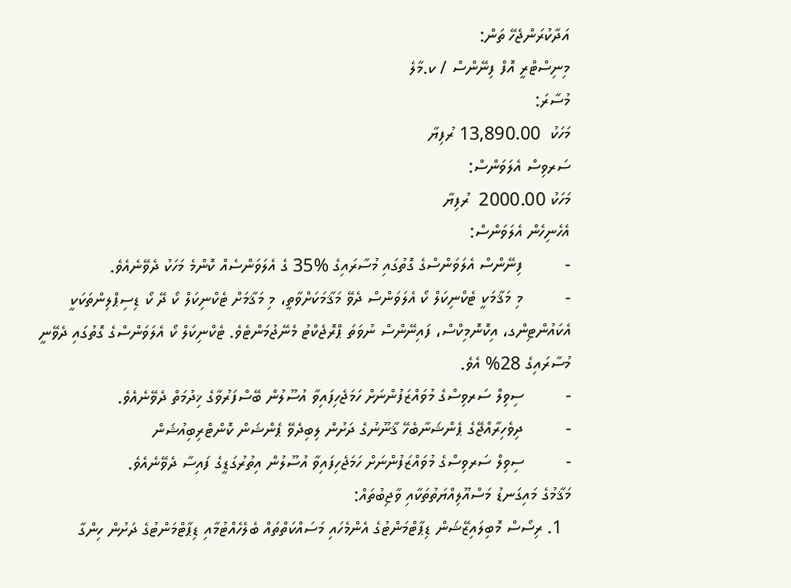އަދާކުރަންޖެހޭ ތަން:
މިނިސްޓްރީ އޮފް ފިނޭންސް / ކ.މާލެ
މުސާރަ:
މަހަކު  13,890.00 ރުފިޔާ
ސަރވިސް އެލަވަންސް:
މަހަކު 2000.00  ރުފިޔާ
އެހެނިހެން އެލަވަންސް:
-         ފިނޭންސް އެލަވަންސްގެ ގޮތުގައި މުސާރައިގެ %35 ގެ އެލަވަންސެއް ކޮންމެ މަހަކު ދެވޭނެއެވެ.
-         މި މަޤާމަކީ ޓެކްނިކަލް ކޯ އެލަވަންސް ދެވޭ މަޤާމަކަށްވާތީ، މި މަޤާމަށް ޓެކްނިކަލް ކޯ ދޭ ކޯ ޑިސިޕްލިންތަކަކީ އެކައުންޓިންގ، އިކޮނޮމިކްސް، ފައިނޭންސް ނުވަތަ ޕްރޮޖެކްޓު މެނޭޖުމަންޓެވެ. ޓެކްނިކަލް ކޯ އެލަވަންސްގެ ގޮތުގައި ދެވޭނީ މުސާރައިގެ 28% އެވެ.
-         ސިވިލް ސަރވިސްގެ މުވައްޒަފުންނަށް ހަމަޖެހިފައިވާ އުސޫލުން ބޭސްފަރުވާގެ ޚިދުމަތް ދެވޭނެއެވެ.
-         ދިވެހިރާއްޖޭގެ ޕެންޝަނާބެހޭ ޤާނޫނުގެ ދަށުން ލިބިދެވޭ ޕެންޝަން ކޮންޓްރިބިއުޝަން
-         ސިވިލް ސަރވިސްގެ މުވައްޒަފުންނަށް ހަމަޖެހިފައިވާ އުސޫލުން އިތުރުގަޑީގެ ފައިސާ ދެވޭނެއެވެ.
މަޤާމުގެ މައިގަނޑު މަސްއޫލިއްޔަތުތަކާއި ވާޖިބުތައް:
  1. ރިސޯސް މޮބިލައިޒޭޝަން ޑިޕާޓްމަންޓުގެ އެންމެހައި މަސައްކަތްތައް ބެލެހެއްޓުމާއި ޑިޕާޓްމަންޓުގެ ދަށުން ހިންގާ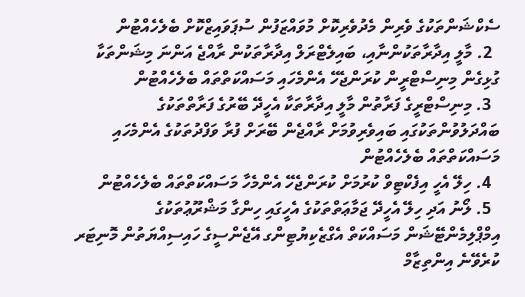ސެކްޝަންތަކުގެ ވެރިން މެދުވެރިކޮށް މުވައްޒަފުން ސުޕަވައިޒްކޮށް ބެލެހެއްޓުން
  2. މާލީ އިދާރާތަކުންނާއި، ބައިލެޓްރަލް އިދާރާތަކުން ރާއްޖެ އަންނަ މިޝަންތަކާ ގުޅިގެން މިނިސްޓްރީން ކުރަންޖެހޭ އެންމެހައި މަސައްކަތްތައް ބެލެހެއްޓުން
  3. މިނިސްޓްރީގެ ފަރާތުން މާލީ އިދާރާތަކާ އެހީދޭ ބޭރުގެ ފަރާތްތަކުގެ ބައްދަލުވުންތަކުގައި ބައިވެރިވުމަށް ރާއްޖެން ބޭރަށް ފުރާ ވަފްދުތަކުގެ އެންމެހައި މަސައްކަތްތައް ބެލެހެއްޓުން
  4. ހިލޭ އެހީ އިފެކްޓިވް ކުރުމަށް ކުރަންޖެހޭ އެންމެހާ މަސައްކަތްތައް ބެލެހެއްޓުން
  5. ލޯނު އަދި ހިލޭ އެހީދޭ ޖަމާޢަތްތަކުގެ އެހީގައި ހިންގާ މަޝްރޫޢުތަކުގެ އިމްޕްލިމެންޓޭޝަން މަސައްކަތް އެގްޒެކިޔުޓިންގ އޭޖެންސީގެ ހައިސިއްޔަތުން މޮނިޓަރ ކުރެވޭނެ އިންތިޒާމް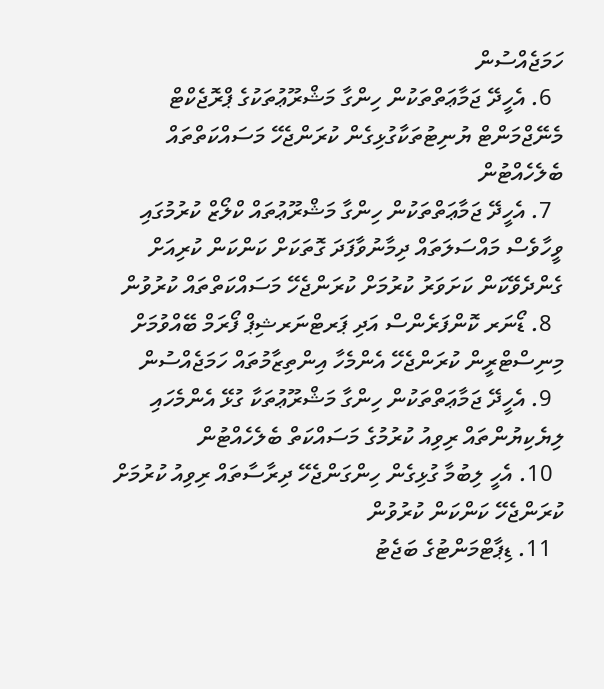ހަމަޖެއްސުން
  6. އެހީދޭ ޖަމާޢަތްތަކުން ހިންގާ މަޝްރޫޢުތަކުގެ ޕްރޮޖެކްޓް މެނޭޖްމަންޓް ޔުނިޓުތަކާގުޅިގެން ކުރަންޖެހޭ މަސައްކަތްތައް ބެލެހެއްޓުން
  7. އެހީދޭ ޖަމާޢަތްތަކުން ހިންގާ މަޝްރޫޢުތައް ކްލޯޒް ކުރުމުގައި ވީހާވެސް މައްސަލަތައް ދިމާނުވާފަދަ ގޮތަކަށް ކަންކަން ކުރިއަށް ގެންދެވޭކަން ކަށަވަރު ކުރުމަށް ކުރަންޖެހޭ މަސައްކަތްތައް ކުރުވުން
  8. ޑޯނަރ ކޮންފަރެންސް އަދި ޕަރޓްނަރޝިޕް ފޯރަމް ބޭއްވުމަށް މިނިސްޓްރީން ކުރަންޖެހޭ އެންމެހާ އިންތިޒާމުތައް ހަމަޖެއްސުން
  9. އެހީދޭ ޖަމާޢަތްތަކުން ހިންގާ މަޝްރޫޢުތަކާ ގުޅޭ އެންމެހައި ލިޔެކިޔުންތައް ރިވިއު ކުރުމުގެ މަސައްކަތް ބެލެހެއްޓުން
  10. އެހީ ލިބުމާ ގުޅިގެން ހިންގަންޖެހޭ ދިރާސާތައް ރިވިއު ކުރުމަށް ކުރަންޖެހޭ ކަންކަން ކުރުވުން
  11. ޑިޕާޓްމަންޓުގެ ބަޖެޓު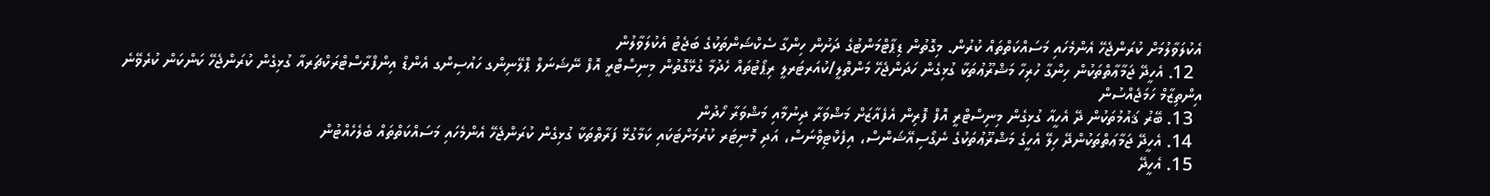އެކުލަވާލުމަށް ކުރަންޖެހޭ އެންމެހައި މަސައްކަތްތައް ކުރުން. މިގޮތުން ޑިޕާޓްމަންޓުގެ ދަށުން ހިންގާ ސެކްޝަންތަކުގެ ބަޖެޓު އެކުލަވާލުން
  12. އެހީދޭ ޖަމާޢާތްތަކުން ހިންގާ ހުރިހާ މަޝްރޫޢުތަކާ ގުޅިގެން ހަދަންޖެހޭ މަންތްލީ/ކުއަރޓަރލީ ރިޕޯޓުތައް ހެދުމާ ގުޅޭގޮތުން މިނިސްޓްރީ އޮފް ނޭޝަނަލް ޕްލޭނިންގ ހައުސިންގ އެންޑް އިންފްރާސްޓްރަކްޗަރއާ ގުޅިގެން ކުރަންޖެހޭ ކަންކަން ކުރެވޭނެ އިންތިޒާމް ހަމަޖެއްސުން
  13. ބޭރު ޤައުމުތަކުން ދޭ އެހީއާ ގުޅިގެން މިނިސްޓްރީ އޮފް ފޮރިން އެފެއާޒަށް މަޝްވަރާ ދިނުމާއި މަޝްވަރާ ހޯދުން
  14. އެހީދޭ ޖަމާޢަތްތަކުންދޭ ހިލޭ އެހީގެ މަޝްރޫޢުތަކުގެ ނެގޯސިއޭޝަންސް، އިފެކްޓިވްނަސް، އަދި މޮނިޓަރ ކުރުމަށްޓަކައި ކަމާގުޅޭ ފަރާތްތަކާ ގުޅިގެން ކުރަންޖެހޭ އެންމެހައި މަސައްކަތްތައް ބެލެހެއްޓުން
  15. އެހީދޭ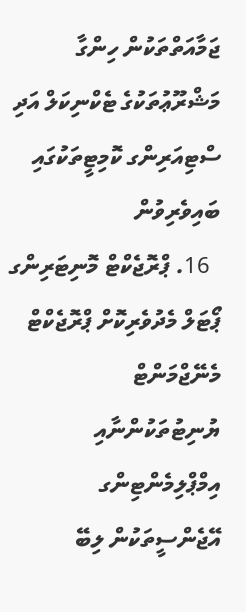ޖަމާއަތްތަކުން ހިންގާ މަޝްރޫޢުތަކުގެ ޓެކްނިކަލް އަދި ސްޓިއަރިންގ ކޮމިޓީތަކުގައި ބައިވެރިވުން
  16. ޕްރޮޖެކްޓް މޮނިޓަރިންގ ޕޯޓަލް މެދުވެރިކޮށް ޕްރޮޖެކްޓް މެނޭޖްމަންޓް ޔުނިޓުތަކުންނާއި އިމްޕްލިމެންޓިންގ އޭޖެންސީތަކުން ލިބޭ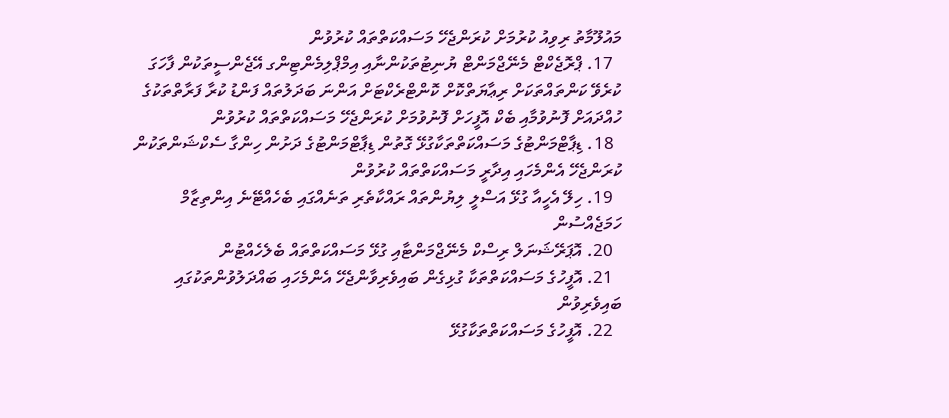މައުލޫމާތު ރިވިއު ކުރުމަށް ކުރަންޖެހޭ މަސައްކަތްތައް ކުރުވުން
  17. ޕްރޮޖެކްޓް މެނޭޖްމަންޓް ޔުނިޓުތަކުންނާއި އިމްޕްލިމެންޓިންގ އޭޖެންސީތަކުން ފާހަގަ ކުރެވޭ ކަންތައްތަކަށް ރިޢާޔަތްކޮށް ކޮންޓްރެކްޓަށް އަންނަ ބަދަލުތައް ފަންޑު ކުރާ ފަރާތްތަކުގެ ހުއްދައަށް ފޮނުވުމާއި ބެކް އޮފީހަށް ފޮނުވުމަށް ކުރަންޖެހޭ މަސައްކަތްތައް ކުރުވުން
  18. ޑިޕާޓްމަންޓުގެ މަސައްކަތްތަކާގުޅޭ ގޮތުން ޑިޕާޓްމަންޓުގެ ދަށުން ހިންގާ ސެކްޝަންތަކުން ކުރަންޖެހޭ އެންމެހައި އިދާރީ މަސައްކަތްތައް ކުރުވުން
  19. ހިލޭ އެހީއާ ގުޅޭ އަސްލީ ލިޔުންތައް ރައްކާތެރި ތަނެއްގައި ބެހެއްޓޭނެ އިންތިޒާމް ހަމަޖެއްސުން
  20. އޮޕަރޭޝަނަލް ރިސްކް މެނޭޖްމަންޓާއި ގުޅޭ މަސައްކަތްތައް ބެލެހެއްޓުން
  21. އޮފީހުގެ މަސައްކަތްތަކާ ގުޅިގެން ބައިވެރިވާންޖެހޭ އެންމެހައި ބައްދަލުވުންތަކުގައި ބައިވެރިވުން
  22. އޮފީހުގެ މަސައްކަތްތަކާގުޅޭ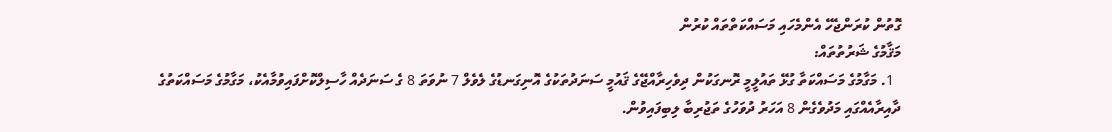ގޮތުން ކުރަންޖެހޭ އެންމެހައި މަސައްކަތްތައް ކުރުން
މަޤާމުގެ ޝަރުތުތައް:
  1. މަގާމުގެ މަސައްކަތާ ގުޅޭ ތައުލީމީ ރޮނގަކުން ދިވެހިރާއްޖޭގެ ޤައުމީ ސަނަދުތަކުގެ އޮނިގަނޑުގެ ލެވެލް 7 ނުވަތަ 8 ގެ ސަނަދެއް ހާސިލްކޮށްފައިވުމާއެކު، މަގާމުގެ މަސައްކަތުގެ ދާއިރާއެއްގައި މަދުވެގެން 8 އަހަރު ދުވަހުގެ ތަޖުރިބާ ލިބިފައިވުން.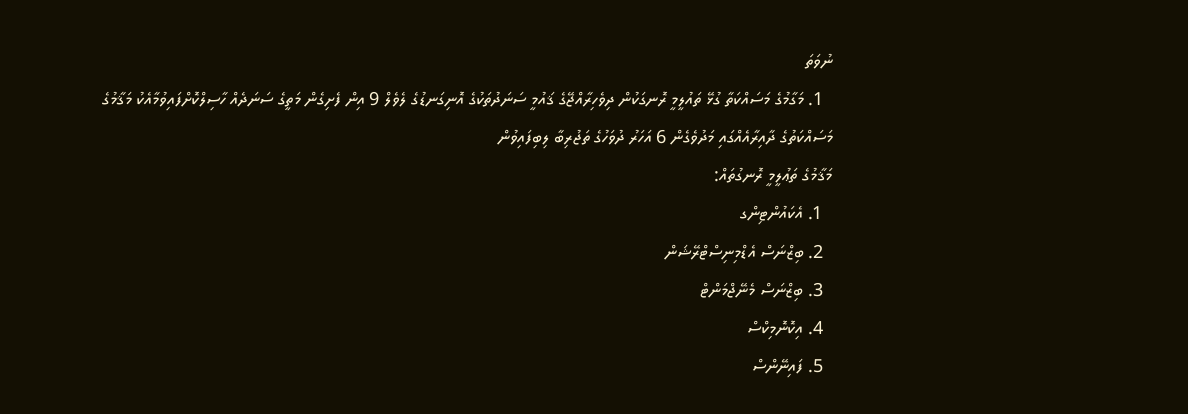ނުވަތަ
  1. މަގާމުގެ މަސައްކަތާ ގުޅޭ ތައުލީމީ ރޮނގަކުން ދިވެހިރާއްޖޭގެ ޤައުމީ ސަނަދުތަކުގެ އޮނިގަނޑުގެ ލެވެލް 9 އިން ފެށިގެން މަތީގެ ސަނަދެއް ހާސިލްކޮށްފައިވުމާއެކު މަޤާމުގެ މަސައްކަތުގެ ދާއިރާއެއްގައި މަދުވެގެން 6 އަހަރު ދުވަހުގެ ތަޖުރިބާ ލިބިފައިވުން
މަޤާމުގެ ތަޢުލީމީ ރޮނގުތައް:
  1. އެކައުންޓިންގ
  2. ބިޒްނަސް އެޑްމިނިސްޓްރޭޝަން
  3. ބިޒްނަސް މެނޭޖްމަންޓް
  4. އިކޮނޮމިކްސް
  5. ފައިނޭންސް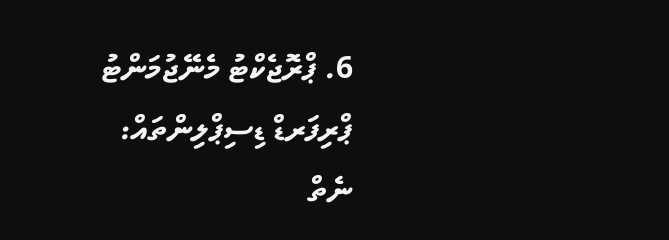6. ޕްރޮޖެކްޓު މެނޭޖުމަންޓު
ޕްރިފަރޑް ޑިސިޕްލިންތައް:
ނެތް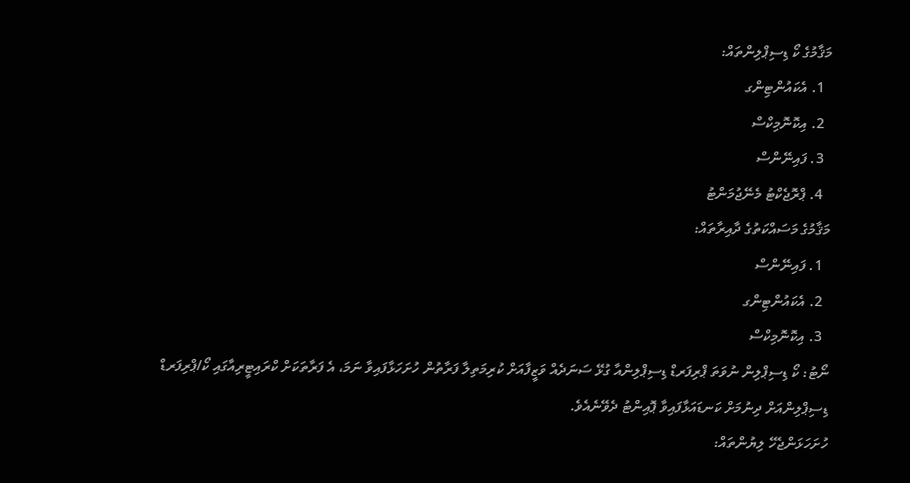މަޤާމުގެ ކޯ ޑިސިޕްލިންތައް:
  1. އެކައުންޓިންގ
  2. އިކޮނޮމިކްސް
  3. ފައިނޭންސް
  4. ޕްރޮޖެކްޓު މެނޭޖުމަންޓު
މަޤާމުގެ މަސައްކަތުގެ ދާއިރާތައް:
  1. ފައިނޭންސް
  2. އެކައުންޓިންގ
  3. އިކޮނޮމިކްސް
ނޯޓު: ކޯ ޑިސިޕްލިން ނުވަތަ ޕްރިފަރޑް ޑިސިޕްލިންއާ ގުޅޭ ސަނަދެއް ވަޒީފާއަށް ކުރިމަތިލާ ފަރާތުން ހުށަހަޅާފައިވާ ނަމަ، އެ ފަރާތަކަށް ކްރައިޓީރިއާގައި ކޯ/ޕްރިފަރޑް ޑިސިޕްލިންއަށް ދިނުމަށް ކަނޑައަޅާފައިވާ ޕޮއިންޓު ދެވޭނެއެވެ.
ހުށަހަޅަންޖެހޭ ލިޔުންތައް: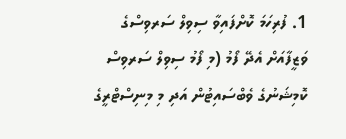1. ފުރިހަމަ ކޮށްފައިވާ ސިވިލް ސަރވިސްގެ ވަޒީފާއަށް އެދޭ ފޯމު (މި ފޯމު ސިވިލް ސަރވިސް ކޮމިޝަނުގެ ވެބްސައިޓުން އަދި މި މިނިސްޓްރީގެ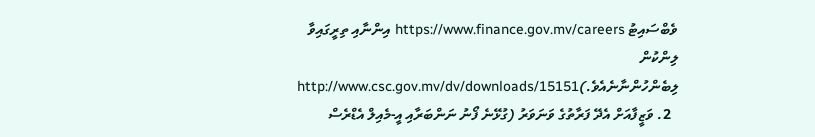ވެބްސައިޓު https://www.finance.gov.mv/careers އިންނާއި ތިރީގައިވާ ލިންކުން ލިބެންހުންނާނެއެވެ.)http://www.csc.gov.mv/dv/downloads/15151
  2. ވަޒީފާއަށް އެދޭ ފަރާތުގެ ވަނަވަރު (ގުޅޭނެ ފޯނު ނަންބަރާއި އީ-މެއިލް އެޑްރެސް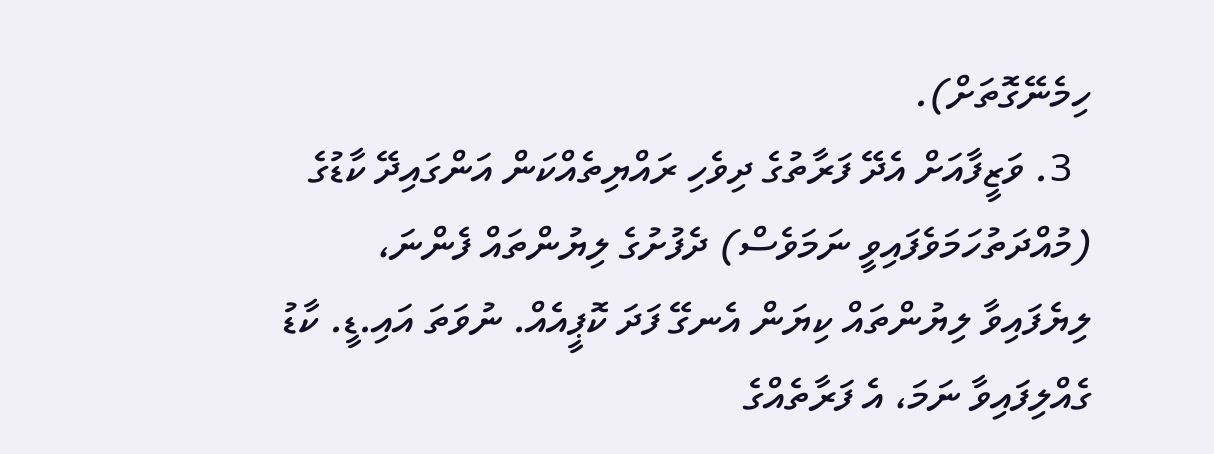ހިމެނޭގޮތަށް).
  3. ވަޒީފާއަށް އެދޭ ފަރާތުގެ ދިވެހި ރައްޔިތެއްކަން އަންގައިދޭ ކާޑުގެ (މުއްދަތުހަމަވެފައިވީ ނަމަވެސް) ދެފުށުގެ ލިޔުންތައް ފެންނަ، ލިޔެފައިވާ ލިޔުންތައް ކިޔަން އެނގޭ ފަދަ ކޮޕީއެއް. ނުވަތަ އައި.ޑީ. ކާޑު ގެއްލިފައިވާ ނަމަ، އެ ފަރާތެއްގެ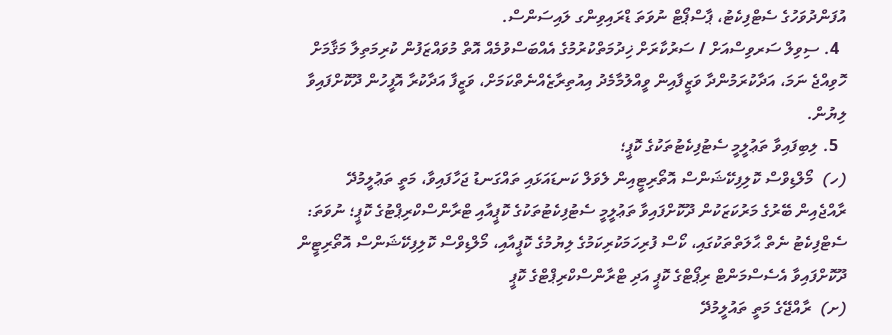އުފަންދުވަހުގެ ސެޓްފިކެޓު، ޕާސްޕޯޓް ނުވަތަ ޑްރައިވިންގ ލައިސަންސް.
  4. ސިވިލް ސަރވިސްއަށް / ސަރުކާރަށް ޚިދުމަތްކުރުމުގެ އެއްބަސްވުމެއް އޮތް މުވައްޒަފުން ކުރިމަތިލާ މަޤާމަށް ހޮވިއްޖެ ނަމަ، އަދާކުރަމުންދާ ވަޒީފާއިން ވީއްލުމާމެދު އިއުތިރާޒެއްނެތްކަމަށް، ވަޒީފާ އަދާކުރާ އޮފީހުން ދޫކޮށްފައިވާ ލިޔުން.
  5. ލިބިފައިވާ ތަޢުލީމީ ސެޓުފިކެޓުތަކުގެ ކޮޕީ؛
(ހ)  މޯލްޑިވްސް ކޮލިފިކޭޝަންސް އޮތޯރިޓީއިން ލެވަލް ކަނޑައަޅައި ތައްގަނޑު ޖަހާފައިވާ، މަތީ ތަޢުލީމުދޭ ރާއްޖެއިން ބޭރުގެ މަރުކަޒަކުން ދޫކޮށްފައިވާ ތަޢުލީމީ ސެޓުފިކެޓުތަކުގެ ކޮޕީއާއި ޓްރާންސްކްރިޕްޓުގެ ކޮޕީ؛ ނުވަތަ: ސެޓްފިކެޓު ނެތް ޙާލަތްތަކުގައި، ކޯސް ފުރިހަމަކުރިކަމުގެ ލިޔުމުގެ ކޮޕީއާއި، މޯލްޑިވްސް ކޮލިފިކޭޝަންސް އޮތޯރިޓީން ދޫކޮށްފައިވާ އެސެސްމަންޓް ރިޕޯޓްގެ ކޮޕީ އަދި ޓްރާންސްކްރިޕްޓްގެ ކޮޕީ
(ށ)  ރާއްޖޭގެ މަތީ ތައުލީމުދޭ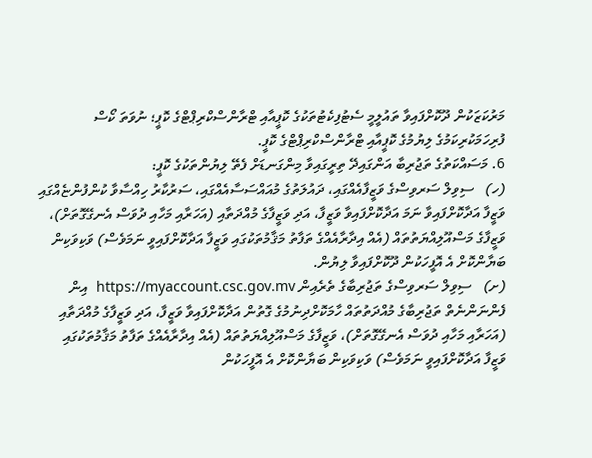މަރުކަޒަކުން ދޫކޮށްފައިވާ ތައުލީމީ ސެޓުފިކެޓުތަކުގެ ކޮޕީއާއި ޓްރާންސްކްރިޕްޓްގެ ކޮޕީ؛ ނުވަތަ ކޯސް ފުރިހަމަކުރިކަމުގެ ލިޔުމުގެ ކޮޕީއާއި ޓްރާންސްކްރިޕްޓްގެ ކޮޕީ.
6. މަސައްކަތުގެ ތަޖުރިބާ އަންގައިދޭ ތިރީގައިވާ މިންގަނޑަށް ފެތޭ ލިޔުންތަކުގެ ކޮޕީ:
(ހ)   ސިވިލް ސަރވިސްގެ ވަޒީފާއެއްގައި، ދައުލަތުގެ މުއައްސަސާއެއްގައި، ސަރުކާރު ހިއްސާވާ ކުންފުންޏެއްގައި ވަޒީފާ އަދާކޮށްފައިވާ ނަމަ އަދާކޮށްފައިވާ ވަޒީފާ، އަދި ވަޒީފާގެ މުއްދަތާއި (އަހަރާއި މަހާއި ދުވަސް އެނގޭގޮތަށް)، ވަޒީފާގެ މަސްއޫލިއްޔަތުތައް (އެއް އިދާރާއެއްގެ ތަފާތު މަޤާމުތަކުގައި ވަޒީފާ އަދާކޮށްފައިވީ ނަމަވެސް) ވަކިވަކިން ބަޔާންކޮށް އެ އޮފީހަކުން ދޫކޮށްފައިވާ ލިޔުން.
(ށ)   ސިވިލް ސަރވިސްގެ ތަޖުރިބާގެ ތެރެއިން https://myaccount.csc.gov.mv  އިން ފެންނަންނެތް ތަޖުރިބާގެ މުއްދަތުތައް ހާމަކޮށްދިނުމުގެ ގޮތުން އަދާކޮށްފައިވާ ވަޒީފާ، އަދި ވަޒީފާގެ މުއްދަތާއި (އަހަރާއި މަހާއި ދުވަސް އެނގޭގޮތަށް)، ވަޒީފާގެ މަސްއޫލިއްޔަތުތައް (އެއް އިދާރާއެއްގެ ތަފާތު މަޤާމުތަކުގައި ވަޒީފާ އަދާކޮށްފައިވީ ނަމަވެސް) ވަކިވަކިން ބަޔާންކޮށް އެ އޮފީހަކުން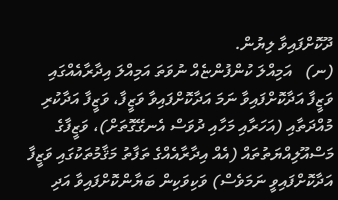ދޫކޮށްފައިވާ ލިޔުން.
(ނ)   އަމިއްލަ ކުންފުންޏެއް ނުވަތަ އަމިއްލަ އިދާރާއެއްގައި ވަޒީފާ އަދާކޮށްފައިވާ ނަމަ އަދާކޮށްފައިވާ ވަޒީފާ، ވަޒީފާ އަދާކުރި މުއްދަތާއި (އަހަރާއި މަހާއި ދުވަސް އެނގޭގޮތަށް)، ވަޒީފާގެ މަސްއޫލިއްޔަތުތައް (އެއް އިދާރާއެއްގެ ތަފާތު މަޤާމުތަކުގައި ވަޒީފާ އަދާކޮށްފައިވީ ނަމަވެސް) ވަކިވަކިން ބަޔާންކޮށްފައިވާ އަދި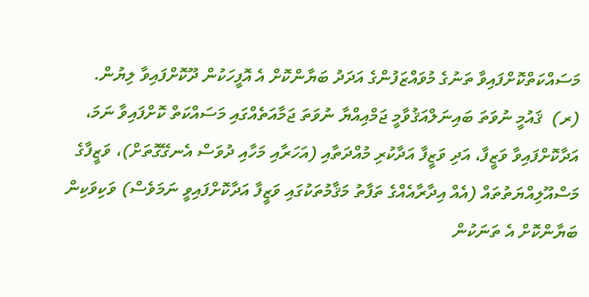މަސައްކަތްކޮށްފައިވާ ތަނުގެ މުވައްޒަފުންގެ އަދަދު ބަޔާންކޮށް އެ އޮފީހަކުން ދޫކޮށްފައިވާ ލިޔުން.
(ރ)  ޤައުމީ ނުވަތަ ބައިނަލްއަޤުވާމީ ޖަމްއިއްޔާ ނުވަތަ ޖަމާއަތެއްގައި މަސައްކަތް ކޮށްފައިވާ ނަމަ، އަދާކޮށްފައިވާ ވަޒީފާ، އަދި ވަޒީފާ އަދާކުރި މުއްދަތާއި (އަހަރާއި މަހާއި ދުވަސް އެނގޭގޮތަށް)، ވަޒީފާގެ މަސްއޫލިއްޔަތުތައް (އެއް އިދާރާއެއްގެ ތަފާތު މަޤާމުތަކުގައި ވަޒީފާ އަދާކޮށްފައިވީ ނަމަވެސް) ވަކިވަކިން ބަޔާންކޮށް އެ ތަނަކުން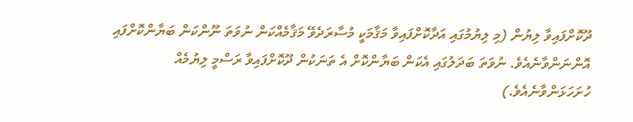ދޫކޮށްފައިވާ ލިޔުން (މި ލިޔުމުގައި އަދާކޮށްފައިވާ މަޤާމަކީ މުސާރަދެވޭ މަޤާމެއްކަން ނުވަތަ ނޫންކަން ބަޔާންކޮށްފައި އޮންނަންވާނެއެވެ. ނުވަތަ ބަދަލުގައި އެކަން ބަޔާންކޮށް އެ ތަނަކުން ދޫކޮށްފައިވާ ރަސްމީ ލިޔުމެއް ހުށަހަޅަންވާނެއެވެ.)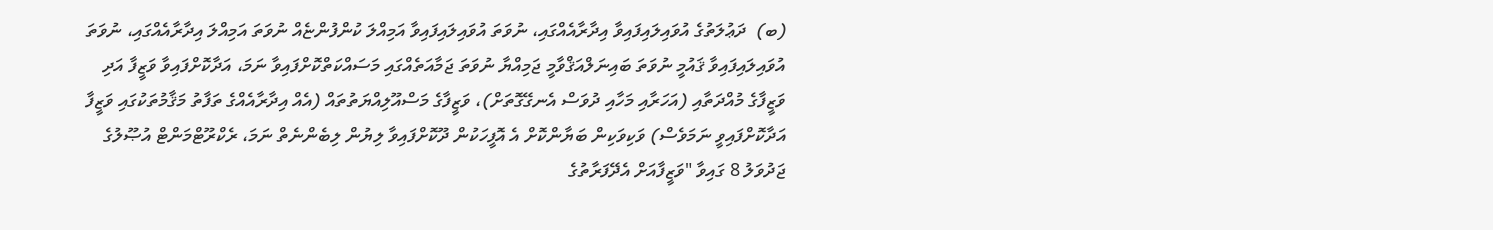(ބ)  ދަޢުލަތުގެ އުވައިލައިފައިވާ އިދާރާއެއްގައި، ނުވަތަ އުވައިލައިފައިވާ އަމިއްލަ ކުންފުންޏެއް ނުވަތަ އަމިއްލަ އިދާރާއެއްގައި، ނުވަތަ އުވައިލައިފައިވާ ޤައުމީ ނުވަތަ ބައިނަލްއަޤްވާމީ ޖަމިއްޔާ ނުވަތަ ޖަމާއަތެއްގައި މަސައްކަތްކޮށްފައިވާ ނަމަ، އަދާކޮށްފައިވާ ވަޒީފާ އަދި ވަޒީފާގެ މުއްދަތާއި (އަހަރާއި މަހާއި ދުވަސް އެނގޭގޮތަށް)، ވަޒީފާގެ މަސްއޫލިއްޔަތުތައް (އެއް އިދާރާއެއްގެ ތަފާތު މަޤާމުތަކުގައި ވަޒީފާ އަދާކޮށްފައިވީ ނަމަވެސް) ވަކިވަކިން ބަޔާންކޮށް އެ އޮފީހަކުން ދޫކޮށްފައިވާ ލިޔުން ލިބެންނެތް ނަމަ، ރެކްރޫޓްމަންޓް އުޞޫލުގެ ޖަދުވަލު 8 ގައިވާ "ވަޒީފާއަށް އެދޭފަރާތުގެ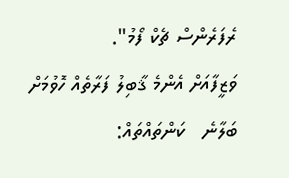ރެފަރެންސް ޗެކް ފޯމު".
ވަޒީފާއަށް އެންމެ ޤާބިލު ފަރާތެއް ހޮވުމަށް ބަލާނެ   ކަންތައްތައް: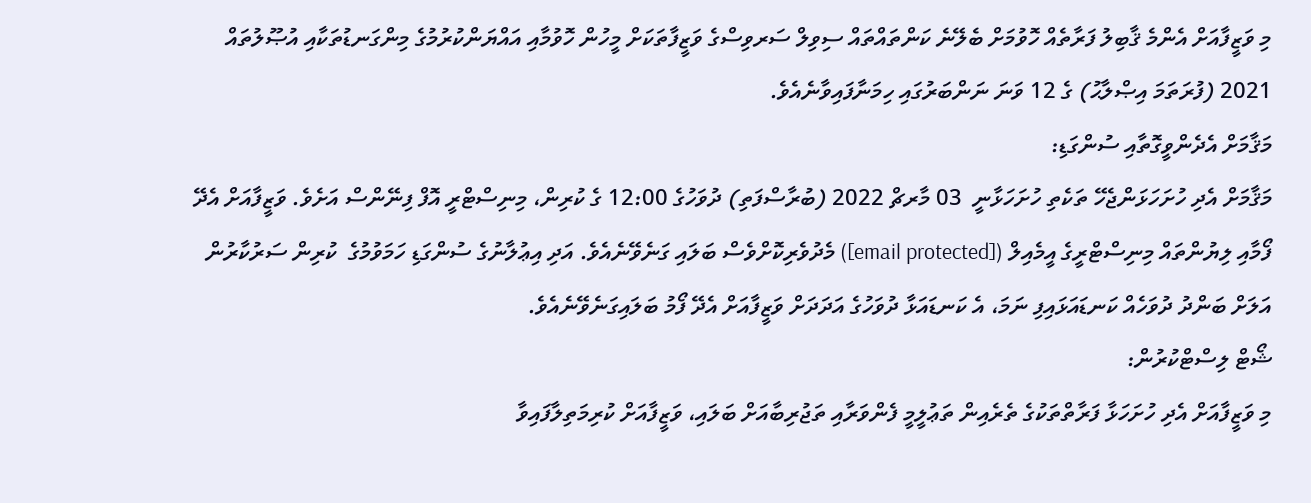މި ވަޒީފާއަށް އެންމެ ޤާބިލު ފަރާތެއް ހޮވުމަށް ބެލޭނެ ކަންތައްތައް ސިވިލް ސަރވިސްގެ ވަޒީފާތަކަށް މީހުން ހޮވުމާއި އައްޔަންކުރުމުގެ މިންގަނޑުތަކާއި އުޞޫލުތައް 2021 (ފުރަތަމަ އިޞްލާޙު) ގެ 12 ވަނަ ނަންބަރުގައި ހިމަނާފައިވާނެއެވެ.
މަޤާމަށް އެދެންވީގޮތާއި ސުންގަޑި:
މަޤާމަށް އެދި ހުށަހަޅަންޖެހޭ ތަކެތި ހުށަހަޅާނީ  03 މާރޗް 2022 (ބުރާސްފަތި) ދުވަހުގެ 12:00 ގެ ކުރިން، މިނިސްޓްރީ އޮފް ފިނޭންސް އަށެވެ. ވަޒީފާއަށް އެދޭ ފޯމާއި ލިޔުންތައް މިނިސްޓްރީގެ އީމެއިލް ([email protected]) މެދުވެރިކޮށްވެސް ބަލައި ގަނެވޭނެއެވެ. އަދި އިޢުލާނުގެ ސުންގަޑި ހަމަވުމުގެ  ކުރިން ސަރުކާރުން އަލަށް ބަންދު ދުވަހެއް ކަނޑައަޅައިފި ނަމަ، އެ ކަނޑައަޅާ ދުވަހުގެ އަދަދަށް ވަޒީފާއަށް އެދޭ ފޯމު ބަލައިގަނެވޭނެއެވެ.
ޝޯޓް ލިސްޓްކުރުން:
މި ވަޒީފާއަށް އެދި ހުށަހަޅާ ފަރާތްތަކުގެ ތެރެއިން ތަޢުލީމީ ފެންވަރާއި ތަޖުރިބާއަށް ބަލައި، ވަޒީފާއަށް ކުރިމަތިލާފައިވާ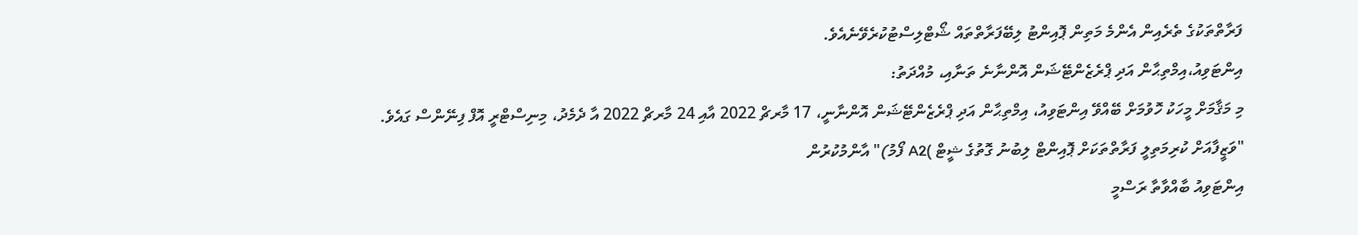ފަރާތްތަކުގެ ތެރެއިން އެންމެ މަތިން ޕޮއިންޓު ލިބޭފަރާތްތައް ޝޯޓްލިސްޓުކުރެވޭނެއެވެ.
އިންޓަވިއު،އިމްތިޙާން އަދި ޕްރެޒެންޓޭޝަން އޮންނާނެ ތަނާއި، މުއްދަތު:
މި މަޤާމަށް މީހަކު ހޮވުމަށް ބޭއްވޭ އިންޓަވިއު، އިމްތިޙާން އަދި ޕްރެޒެންޓޭޝަން އޮންނާނީ، 17 މާރޗް 2022 އާއި 24 މާރޗް 2022 އާ ދެމެދު، މިނިސްޓްރީ އޮފް ފިނޭންސް ގައެވެ.
"ވަޒީފާއަށް ކުރިމަތިލީ ފަރާތްތަކަށް ޕޮއިންޓް ލިބުނު ގޮތުގެ ޝީޓް )A2 ފޯމު)" އާންމުކުރުން
އިންޓަވިއު ބާއްވާތާ ރަސްމީ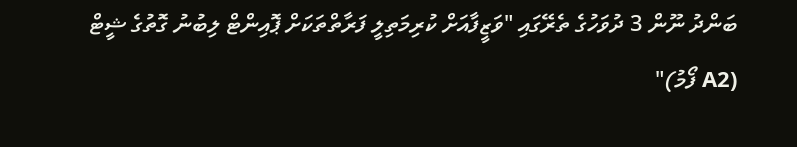ބަންދު ނޫން 3 ދުވަހުގެ ތެރޭގައި "ވަޒީފާއަށް ކުރިމަތިލީ ފަރާތްތަކަށް ޕޮއިންޓް ލިބުނު ގޮތުގެ ޝީޓް (A2 ފޯމު)"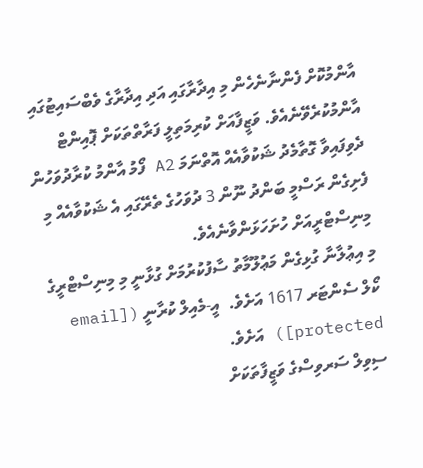އާންމުކޮށް ފެންނާނެހެން މި އިދާރާގައި އަދި އިދާރާގެ ވެބްސައިޓުގައި އާންމުކުރެވޭނެއެވެ. ވަޒީފާއަށް ކުރިމަތިލީ ފަރާތްތަކަށް ޕޮއިންޓް ދެވިފައިވާ ގޮތާމެދު ޝަކުވާއެއް އޮތްނަމަ A2 ފޯމު އާންމު ކުރާދުވަހުން ފެށިގެން ރަސްމީ ބަންދު ނޫން 3 ދުވަހުގެ ތެރޭގައި އެ ޝަކުވާއެއް މި މިނިސްޓްރީއަށް ހުށަހަޅަންވާނެއެވެ.
މި އިޢުލާނާ ގުޅިގެން މަޢުލޫމާތު ސާފުކުރުމަށް ގުޅާނީ މި މިނިސްޓްރީގެ ކޯލް ސެންޓަރ 1617 އަށެވެ.  އީ-މެއިލް ކުރާނީ ([email protected]) އަށެވެ.
ސިވިލް ސަރވިސްގެ ވަޒީފާތަކަށް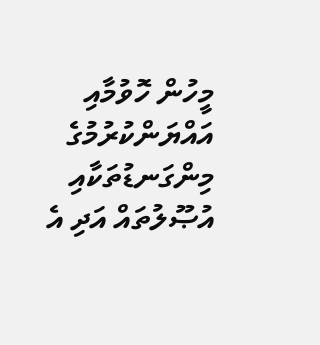މީހުން ހޮވުމާއި އައްޔަންކުރުމުގެ މިންގަނޑުތަކާއި އުޞޫލުތައް އަދި އެ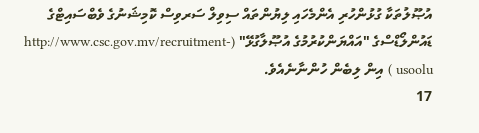އުޞޫލުތަކާ ގުޅުންހުރި އެންމެހައި ލިޔުންތައް ސިވިލް ސަރވިސް ކޮމިޝަނުގެ ވެބްސައިޓްގެ ޑައުންލޯޑްސްގެ "އައްޔަންކުރުމުގެ އުޞޫލާގުޅޭ" (http://www.csc.gov.mv/recruitment-usoolu ) އިން ލިބެން ހުންނާނެއެވެ.
17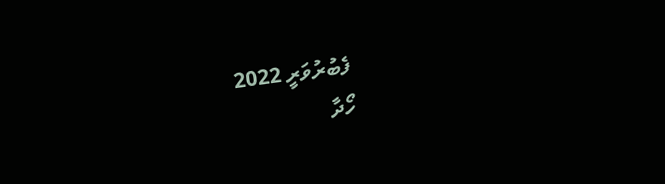ފެބުރުވަރީ 2022
ހޯދާ